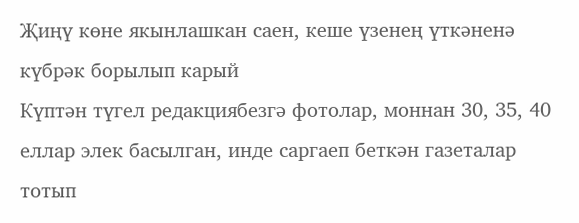Җиңү көне якынлашкан саен, кеше үзенең үткәненә күбрәк борылып карый
Күптән түгел редакциябезгә фотолар, моннан 30, 35, 40 еллар элек басылган, инде саргаеп беткән газеталар тотып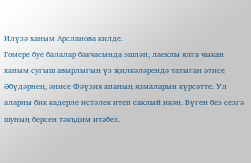Илүзә ханым Арсланова килде.
Гомере буе балалар бакчасында эшләп, лаеклы ялга чыкан ханым сугыш авырлыгын үз җилкәләрендә татыган әтисе Әбүдәрнең, әнисе Фәүзия апаның язмаларын күрсәтте. Ул аларны бик кадерле истәлек итеп саклый икән. Бүген без сезгә шуның берсен тәкъдим итәбез.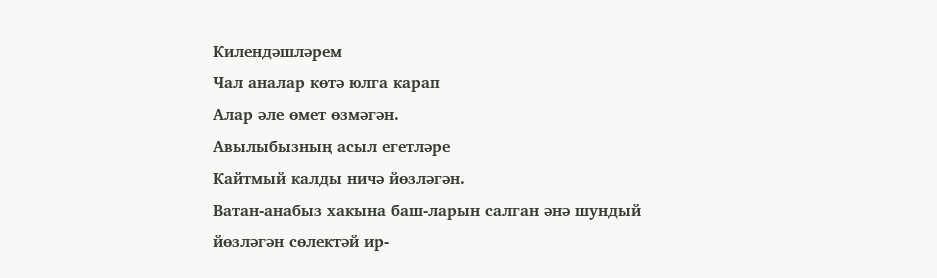Килендәшләрем
Чал аналар көтә юлга карап
Алар әле өмет өзмәгән.
Авылыбызның асыл егетләре
Кайтмый калды ничә йөзләгән.
Ватан-анабыз хакына баш-ларын салган әнә шундый йөзләгән сөлектәй ир-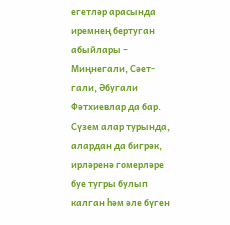егетләр арасында иремнең бертуган абыйлары – Миңнегали, Сәет-гали, Әбугали Фәтхиевлар да бар.
Сүзем алар турында, алардан да бигрәк, ирләренә гомерләре буе тугры булып калган һәм әле бүген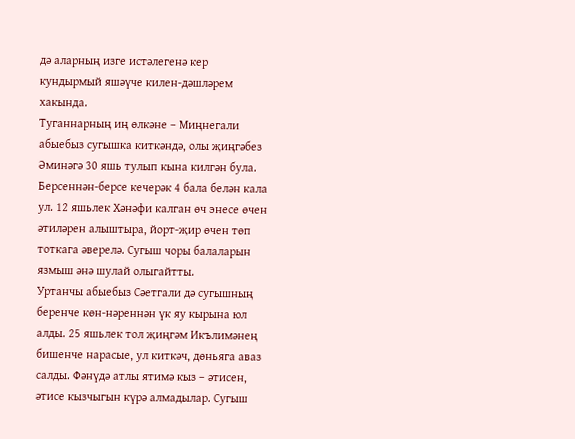дә аларның изге истәлегенә кер кундырмый яшәүче килен-дәшләрем хакында.
Туганнарның иң өлкәне – Миңнегали абыебыз сугышка киткәндә, олы җиңгәбез Әминәгә 30 яшь тулып кына килгән була. Берсеннән-берсе кечерәк 4 бала белән кала ул. 12 яшьлек Хәнәфи калган өч энесе өчен әтиләрен алыштыра, йорт-җир өчен төп тоткага әверелә. Сугыш чоры балаларын язмыш әнә шулай олыгайтты.
Уртанчы абыебыз Сәетгали дә сугышның беренче көн-нәреннән үк яу кырына юл алды. 25 яшьлек тол җиңгәм Икълимәнең бишенче нарасые, ул киткәч, дөньяга аваз салды. Фәнүдә атлы ятимә кыз – әтисен, әтисе кызчыгын күрә алмадылар. Сугыш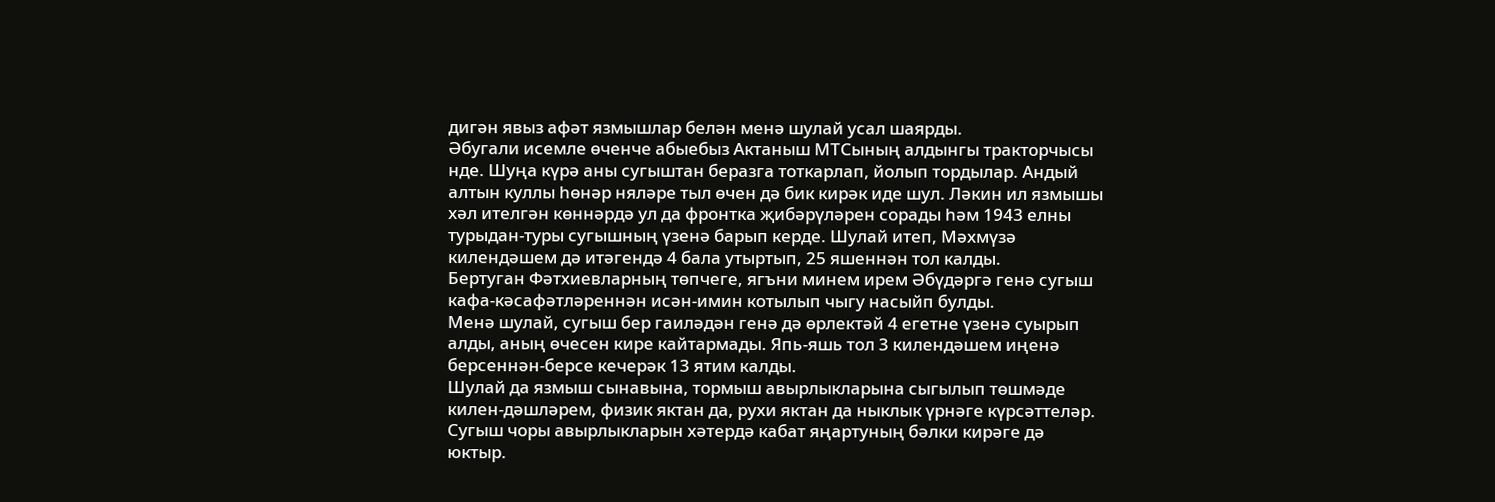дигән явыз афәт язмышлар белән менә шулай усал шаярды.
Әбугали исемле өченче абыебыз Актаныш МТСының алдынгы тракторчысы нде. Шуңа күрә аны сугыштан беразга тоткарлап, йолып тордылар. Андый алтын куллы һөнәр няләре тыл өчен дә бик кирәк иде шул. Ләкин ил язмышы хәл ителгән көннәрдә ул да фронтка җибәрүләрен сорады һәм 1943 елны турыдан-туры сугышның үзенә барып керде. Шулай итеп, Мәхмүзә килендәшем дә итәгендә 4 бала утыртып, 25 яшеннән тол калды.
Бертуган Фәтхиевларның төпчеге, ягъни минем ирем Әбүдәргә генә сугыш кафа-кәсафәтләреннән исән-имин котылып чыгу насыйп булды.
Менә шулай, сугыш бер гаиләдән генә дә өрлектәй 4 егетне үзенә суырып алды, аның өчесен кире кайтармады. Япь-яшь тол 3 килендәшем иңенә берсеннән-берсе кечерәк 13 ятим калды.
Шулай да язмыш сынавына, тормыш авырлыкларына сыгылып төшмәде килен-дәшләрем, физик яктан да, рухи яктан да ныклык үрнәге күрсәттеләр. Сугыш чоры авырлыкларын хәтердә кабат яңартуның бәлки кирәге дә юктыр.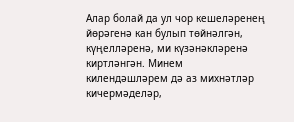Алар болай да ул чор кешеләренең йөрәгенә кан булып төйнәлгән, күңелләренә, ми күзәнәкләренә киртләнгән. Минем килендәшләрем дә аз михнәтләр кичермәделәр,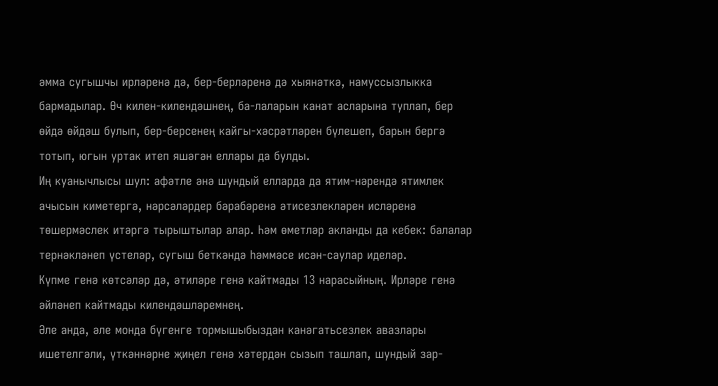әмма сугышчы ирләренә дә, бер-берләренә дә хыянәткә, намуссызлыкка бармадылар. Өч килен-килендәшнең, ба-лаларын канат асларына туплап, бер өйдә өйдәш булып, бер-берсенең кайгы-хәсрәтләрен бүлешеп, барын бергә тотып, югын уртак итеп яшәгән еллары да булды.
Иң куанычлысы шул: афәтле әнә шундый елларда да ятим-нәрендә ятимлек ачысын киметергә, нәрсәләрдер бәрабәренә әтисезлекләрен исләренә төшермәслек итәргә тырыштылар алар. Һәм өметләр акланды да кебек: балалар тернәкләнеп үстеләр, сугыш беткәндә һәммәсе исән-саулар иделәр.
Күпме генә көтсәләр дә, әтиләре генә кайтмады 13 нарасыйның. Ирләре генә әйләнеп кайтмады килендәшләремнең.
Әле анда, әле монда бүгенге тормышыбыздан канәгатьсезлек авазлары ишетелгәли, үткәннәрне җиңел генә хәтердән сызып ташлап, шундый зар-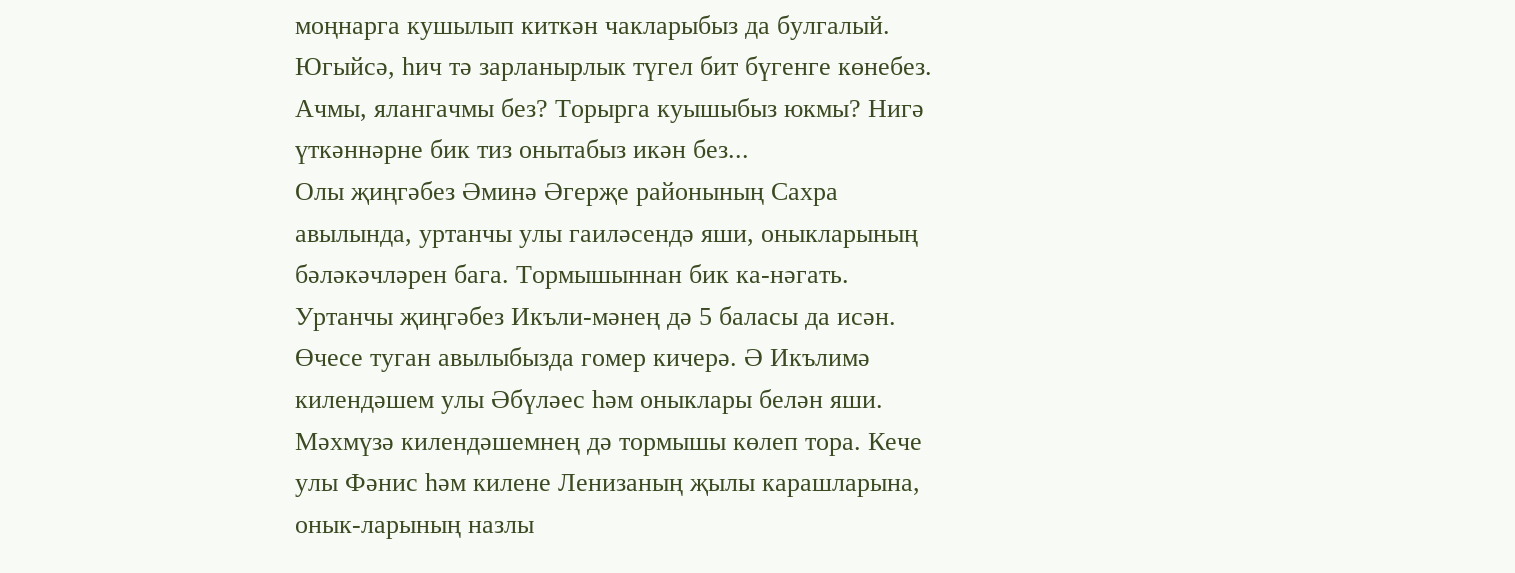моңнарга кушылып киткән чакларыбыз да булгалый. Югыйсә, һич тә зарланырлык түгел бит бүгенге көнебез. Ачмы, ялангачмы без? Торырга куышыбыз юкмы? Нигә үткәннәрне бик тиз онытабыз икән без...
Олы җиңгәбез Әминә Әгерҗе районының Сахра авылында, уртанчы улы гаиләсендә яши, оныкларының бәләкәчләрен бага. Тормышыннан бик ка-нәгать.
Уртанчы җиңгәбез Икъли-мәнең дә 5 баласы да исән. Өчесе туган авылыбызда гомер кичерә. Ә Икълимә килендәшем улы Әбүләес һәм оныклары белән яши.
Мәхмүзә килендәшемнең дә тормышы көлеп тора. Кече улы Фәнис һәм килене Ленизаның җылы карашларына, онык-ларының назлы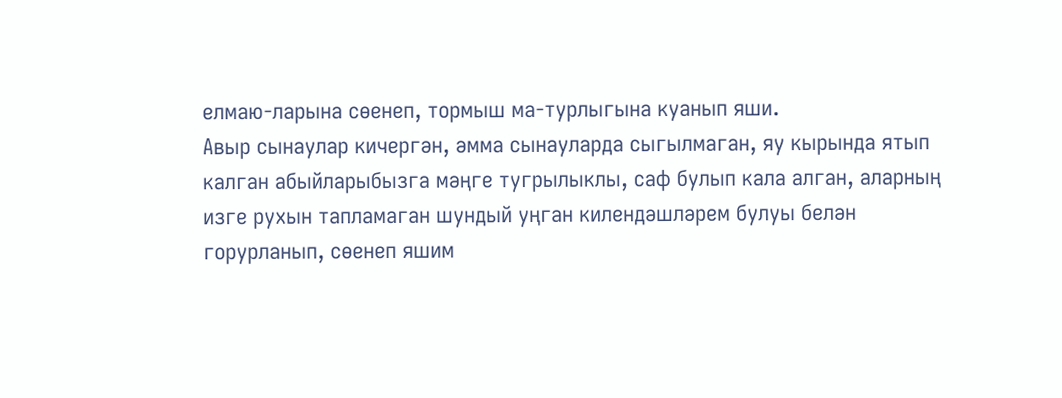елмаю-ларына сөенеп, тормыш ма-турлыгына куанып яши.
Авыр сынаулар кичергән, әмма сынауларда сыгылмаган, яу кырында ятып калган абыйларыбызга мәңге тугрылыклы, саф булып кала алган, аларның изге рухын тапламаган шундый уңган килендәшләрем булуы белән горурланып, сөенеп яшим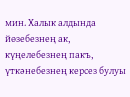мин. Халык алдында йөзебезнең ак, күңелебезнең пакъ, үткәнебезнең керсез булуы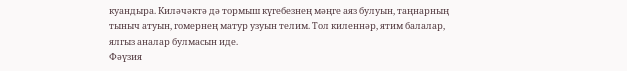куандыра. Киләчәктә дә тормыш күгебезнең мәңге аяз булуын, таңнарның тыныч атуын, гомернең матур узуын телим. Тол киленнәр, ятим балалар, ялгыз аналар булмасын иде.
Фәүзия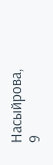Насыйрова,
9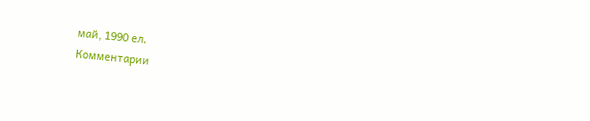май, 1990 ел.
Комментарии